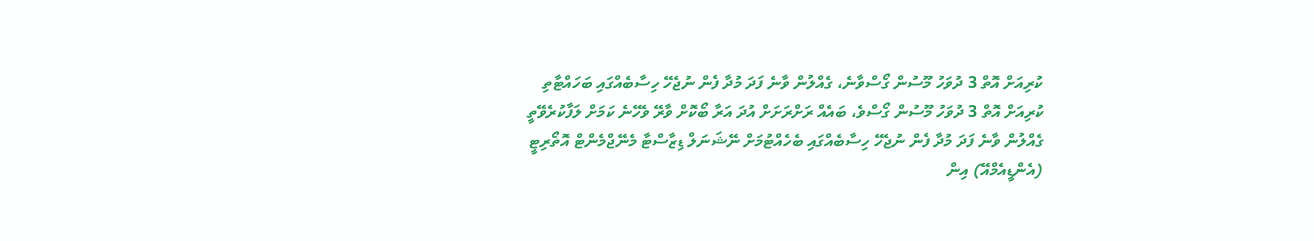ކުރިއަށް އޮތް 3 ދުވަހު މޫސުން ގޯސްވާނެ، ގެއްލުން ވާނެ ފަދަ މުދާ ފެން ނުޖެހޭ ހިސާބެއްގައި ބަހައްޓާތި
ކުރިއަށް އޮތް 3 ދުވަހު މޫސުން ގޯސްވެ، ބައެއް ރަށްރަށަށް އުދަ އަރާ ބޯކޮށް ވާރޭ ވެހޭނެ ކަމަށް ލަފާކުރެވޭތީ ގެއްލުން ވާނެ ފަދަ މުދާ ފެން ނުޖެހޭ ހިސާބެއްގައި ބެހެއްޓުމަށް ނޭޝަނަލް ޑިޒާސްޓާ މެނޭޖްމެންޓް އޮތޯރިޓީ (އެންޑީއެމްއޭ) އިން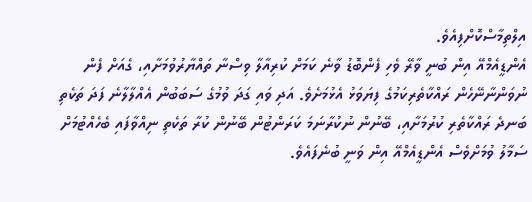އިލްތިމާސްކޮށްފިއެވެ.
އެންޑީއެމްއޭ އިން ބުނީ ވާރޭ ވެހި ފެންބޮޑު ވާނެ ކަމަށް ކުރިއާލާ ވިސްނާ ތައްޔާރުވުމަށާއި، ގެއަށް ފެން ނުވަންނާނޭހެން ރައްކާތެރިކަމުގެ ފިޔަވަޅު އެޅުމަށެވެ. އަދި ވައި ގަދަ ވުމުގެ ސަބަބުން އެއްލާލާނެ ފަދަ ތަކެތި ބަނދެ ރައްކާތެރި ކުރުމަށާއި، ބޭނުން ނުކުރާނަމަ ކަރަންޓުން ބޭނުން ކުރާ ތަކެތި ނިއްވާފައި ބެހެއްޓުމަށް ސަމާލު ވުމަށްވެސް އެންޑީއެމްއޭ އިން ވަނީ ބުނެފައެވެ.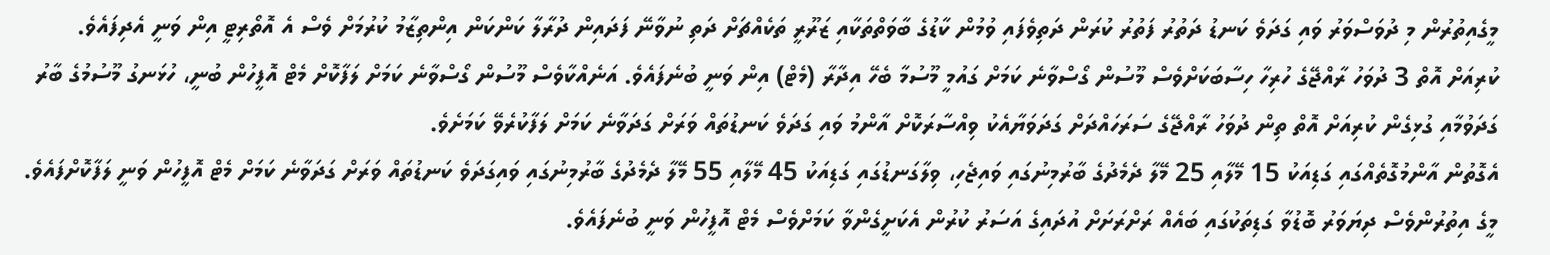މީގެއިތުރުން މި ދުވަސްވަރު ވައި ގަދަވެ ކަނޑު ދަތުރު ފަތުރު ކުރަން ދަތިވެފައި ވުމުން ކާޑުގެ ބާވަތްތަކާއި ޒަރޫރީ ތަކެއްޗަށް ދަތި ނުވާނޭ ފަދައިން ދުރާލާ ކަންކަން އިންތިޒާމު ކުރުމަށް ވެސް އެ އޮތޯރިޓީ އިން ވަނީ އެދިފައެވެ.
ކުރިއަށް އޮތް 3 ދުވަހު ރާއްޖޭގެ ހުރިހާ ހިސާބަކަށްވެސް މޫސުން ގޯސްވާނެ ކަމަށް ގައުމީ މޫސުމާ ބެހޭ އިދާރާ (މެޓް) އިން ވަނީ ބުނެފައެވެ. އަނެއްކާވެސް މޫސުން ގޯސްވާނެ ކަމަށް ލަފާކޮށް މެޓް އޮފީހުން ބުނީ، ހުޅަނގު މޫސުމުގެ ބާރު ގަދަވުމާއި ގުޅިގެން ކުރިއަށް އޮތް ތިން ދުވަހު ރާއްޖޭގެ ސަރަހައްދަށް ގަދަވަޔާއެކު ވިއްސާރަކޮށް އާންމު ވައި ގަދަވެ ކަނޑުތައް ވަރަށް ގަދަވާނެ ކަމަށް ލަފާކުރެވޭ ކަމަށެވެ.
އެގޮތުން އާންމުގޮތެއްގައި ގަޑިއަކު 15 މޭލާއި 25 މޭލާ ދެމެދުގެ ބާރުމިނުގައި ވައިޖެހި، ވިލާގަނޑުގައި ގަޑިއަކު 45 މޭލާއި 55 މޭލާ ދެމެދުގެ ބާރުމިނުގައި ވައިގަދަވެ ކަނޑުތައް ވަރަށް ގަދަވާނެ ކަމަށް މެޓް އޮފީހުން ވަނީ ލަފާކޮށްފައެވެ.
މީގެ އިތުރުންވެސް ދިޔަވަރު ބޮޑުވާ ގަޑިތަކުގައި ބައެއް ރަށްރަށަށް އުދައިގެ އަސަރު ކުރުން އެކަށީގެންވާ ކަމަށްވެސް މެޓް އޮފީހުން ވަނީ ބުނެފައެވެ.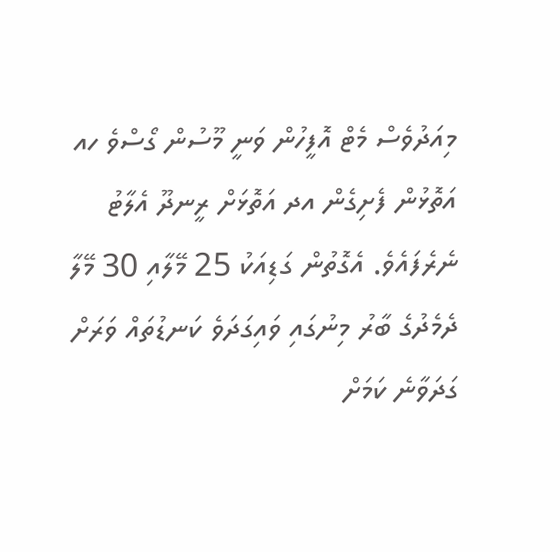މިއަދުވެސް މެޓް އޮފީހުން ވަނީ މޫސުން ގޯސްވެ ހއ އަތޮޅުން ފެށިގެން އދ އަތޮޅަށް ރީނދޫ އެލާޓު ނެރެފައެވެ. އެގޮތުން ގަޑިއަކު 25 މޭލާއި 30 މޭލާ ދެމެދުގެ ބާރު މިނުގައި ވައިގަދަވެ ކަނޑުތައް ވަރަށް ގަދަވާނެ ކަމަށް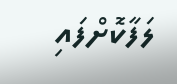ލަފާކޮށްފައި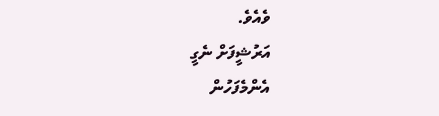ވެއެވެ.
އަރުޝީފަށް ނެގީ
އެންމެފަހުން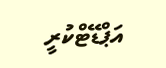އަޕްޑޭޓްކުރީ